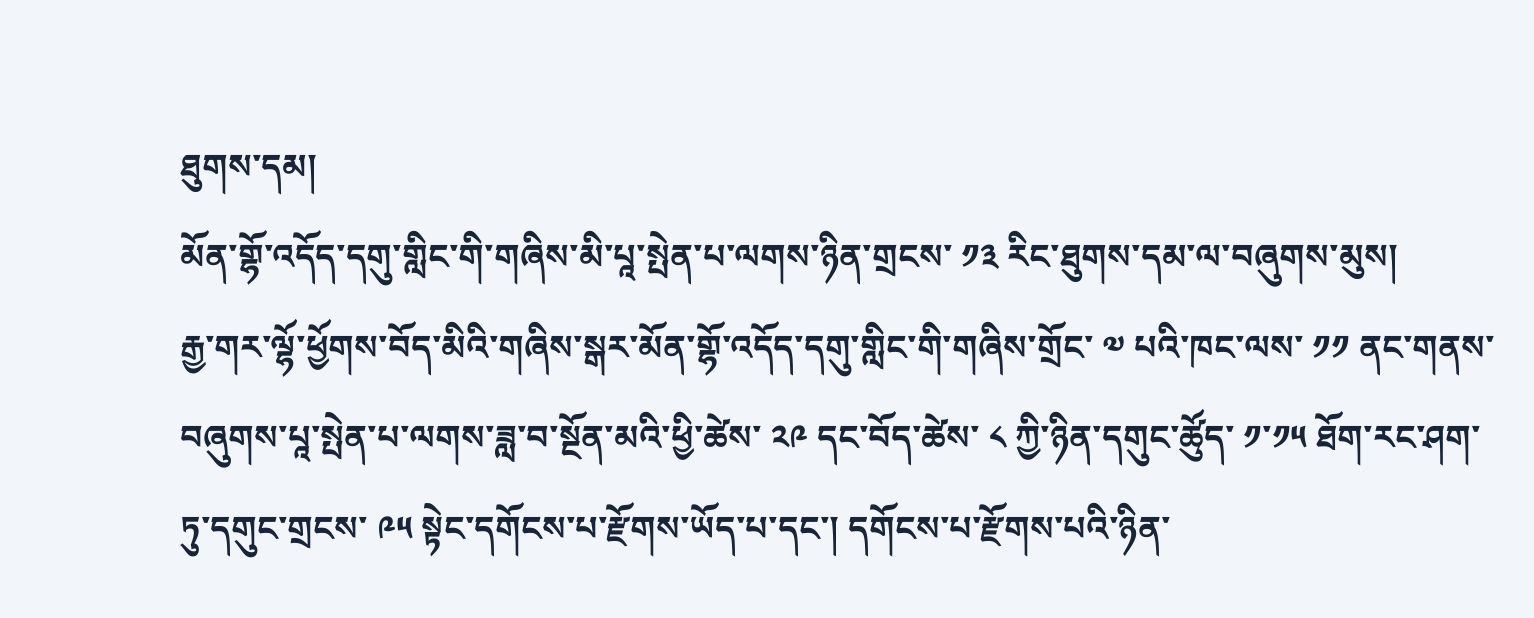ཐུགས་དམ།
མོན་གྷོ་འདོད་དགུ་གླིང་གི་གཞིས་མི་པཱ་སྤེན་པ་ལགས་ཉིན་གྲངས་ ༡༣ རིང་ཐུགས་དམ་ལ་བཞུགས་མུས།
རྒྱ་གར་ལྷོ་ཕྱོགས་བོད་མིའི་གཞིས་སྒར་མོན་གྷོ་འདོད་དགུ་གླིང་གི་གཞིས་གྲོང་ ༧ པའི་ཁང་ལས་ ༡༡ ནང་གནས་བཞུགས་པཱ་སྤེན་པ་ལགས་ཟླ་བ་སྔོན་མའི་ཕྱི་ཚེས་ ༢༩ དང་བོད་ཚེས་ ༨ ཀྱི་ཉིན་དགུང་ཚོུད་ ༡་༡༥ ཐོག་རང་ཤག་ཏུ་དགུང་གྲངས་ ༩༥ སྟེང་དགོངས་པ་རྫོགས་ཡོད་པ་དང་། དགོངས་པ་རྫོགས་པའི་ཉིན་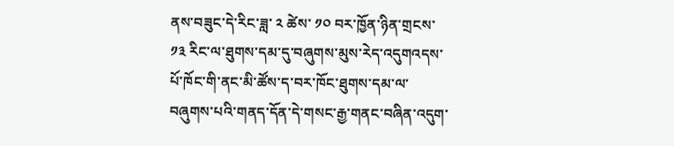ནས་བཟུང་དེ་རིང་ཟླ་ ༢ ཚེས་ ༡༠ བར་ཁྱོན་ཉིན་གྲངས་ ༡༣ རིང་ལ་ཐུགས་དམ་དུ་བཞུགས་མུས་རེད་འདུགའདས་པོ་ཁོང་གི་ནང་མི་ཚོས་ད་བར་ཁོང་ཐུགས་དམ་ལ་བཞུགས་པའི་གནད་དོན་དེ་གསང་རྒྱ་གནང་བཞིན་འདུག་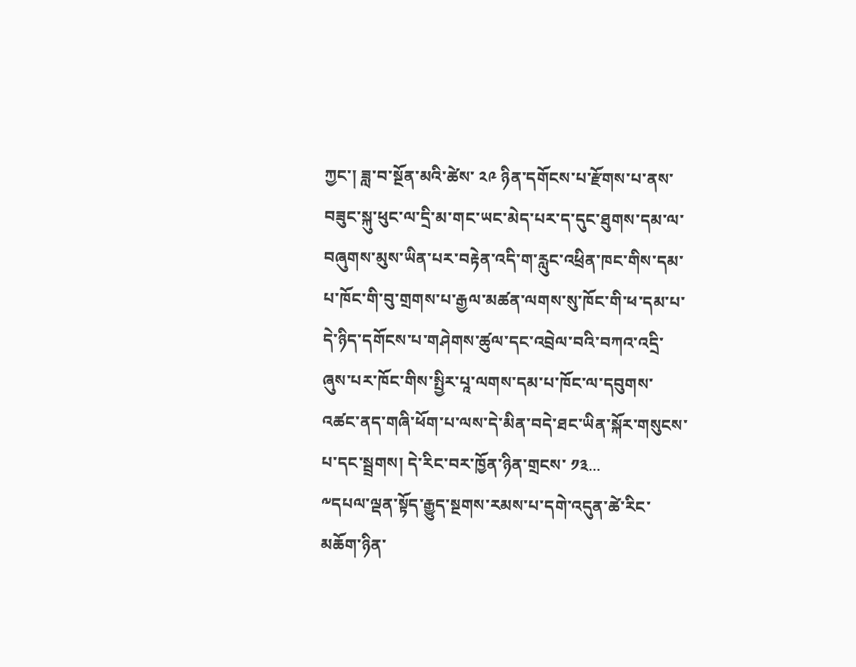ཀྱང་། ཟླ་བ་སྔོན་མའི་ཚེས་ ༢༩ ཉིན་དགོངས་པ་རྫོགས་པ་ནས་བཟུང་སྐུ་ཕུང་ལ་དྲི་མ་གང་ཡང་མེད་པར་ད་དུང་ཐུགས་དམ་ལ་བཞུགས་མུས་ཡིན་པར་བརྟེན་འདི་ག་རླུང་འཕྲིན་ཁང་གིས་དམ་པ་ཁོང་གི་བུ་གྲགས་པ་རྒྱལ་མཚན་ལགས་སུ་ཁོང་གི་ཕ་དམ་པ་དེ་ཉིད་དགོངས་པ་གཤེགས་ཚུལ་དང་འབྲེལ་བའི་བཀའ་འདྲི་ཞུས་པར་ཁོང་གིས་སྤྱིར་པཱ་ལགས་དམ་པ་ཁོང་ལ་དབུགས་འཚང་ནད་གཞི་ཕོག་པ་ལས་དེ་མིན་བདེ་ཐང་ཡིན་སྐོར་གསུངས་པ་དང་སྦྲགས། དེ་རིང་བར་ཁྱོན་ཉིན་གྲངས་ ༡༣...
༸དཔལ་ལྡན་སྟོད་རྒྱུད་སྔགས་རམས་པ་དགེ་འདུན་ཚེ་རིང་མཆོག་ཉིན་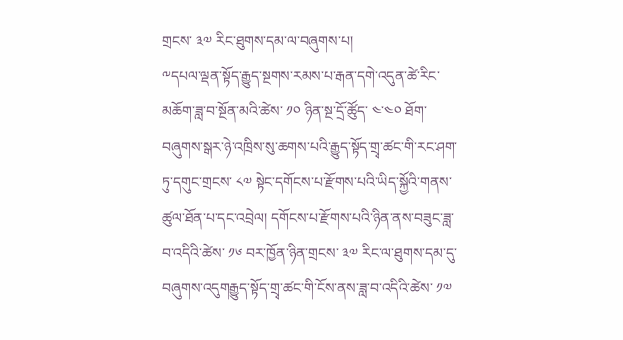གྲངས་ ༣༧ རིང་ཐུགས་དམ་ལ་བཞུགས་པ།
༸དཔལ་ལྡན་སྟོད་རྒྱུད་སྔགས་རམས་པ་རྒན་དགེ་འདུན་ཚེ་རིང་མཆོག་ཟླ་བ་སྔོན་མའི་ཚེས་ ༡༠ ཉིན་སྔ་དྲོ་ཚོུད་ ༤་༤༠ ཐོག་བཞུགས་སྒར་ཉེ་འཁྲིས་སུ་ཆགས་པའི་རྒྱུད་སྟོད་གྲྭ་ཚང་གི་རང་ཤག་ཏུ་དགུང་གྲངས་ ༨༧ སྟེང་དགོངས་པ་རྫོགས་པའི་ཡིད་སྐྱོའི་གནས་ཚུལ་ཐོན་པ་དང་འབྲེལ། དགོངས་པ་རྫོགས་པའི་ཉིན་ནས་བཟུང་ཟླ་བ་འདིའི་ཚེས་ ༡༦ བར་ཁྱོན་ཉིན་གྲངས་ ༣༧ རིང་ལ་ཐུགས་དམ་དུ་བཞུགས་འདུགརྒྱུད་སྟོད་གྲྭ་ཚང་གི་ངོས་ནས་ཟླ་བ་འདིའི་ཚེས་ ༡༧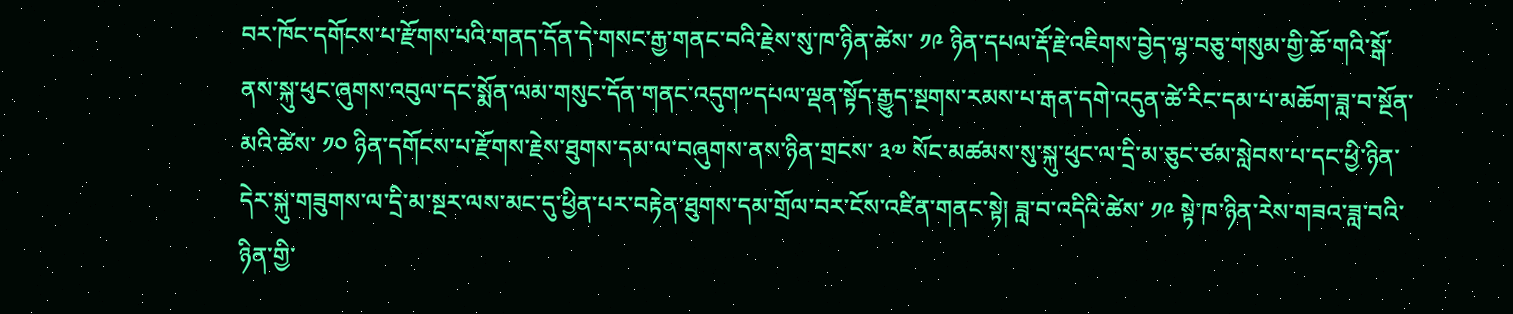བར་ཁོང་དགོངས་པ་རྫོགས་པའི་གནད་དོན་དེ་གསང་རྒྱ་གནང་བའི་རྗེས་སུ་ཁ་ཉིན་ཚེས་ ༡༩ ཉིན་དཔལ་རྡོ་རྗེ་འཇིགས་བྱེད་ལྷ་བཅུ་གསུམ་གྱི་ཆོ་གའི་སྒོ་ནས་སྐུ་ཕུང་ཞུགས་འབུལ་དང་སྨོན་ལམ་གསུང་དོན་གནང་འདུག༸དཔལ་ལྡན་སྟོད་རྒྱུད་སྔགས་རམས་པ་རྒན་དགེ་འདུན་ཚེ་རིང་དམ་པ་མཆོག་ཟླ་བ་སྔོན་མའི་ཚེས་ ༡༠ ཉིན་དགོངས་པ་རྫོགས་རྗེས་ཐུགས་དམ་ལ་བཞུགས་ནས་ཉིན་གྲངས་ ༣༧ སོང་མཚམས་སུ་སྐུ་ཕུང་ལ་དྲི་མ་ཅུང་ཙམ་སླེབས་པ་དང་ཕྱི་ཉིན་དེར་སྐུ་གཟུགས་ལ་དྲི་མ་སྔར་ལས་མང་དུ་ཕྱིན་པར་བརྟེན་ཐུགས་དམ་གྲོལ་བར་ངོས་འཛིན་གནང་སྟེ། ཟླ་བ་འདིའི་ཚེས་ ༡༩ སྟེ་ཁ་ཉིན་རེས་གཟའ་ཟླ་བའི་ཉིན་གྱི་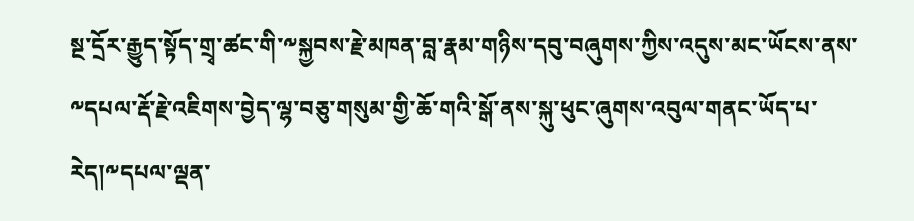སྔ་དྲོར་རྒྱུད་སྟོད་གྲྭ་ཚང་གི་༸སྐྱབས་རྗེ་མཁན་བླ་རྣམ་གཉིས་དབུ་བཞུགས་ཀྱིས་འདུས་མང་ཡོངས་ནས་༸དཔལ་རྡོ་རྗེ་འཇིགས་བྱེད་ལྷ་བཅུ་གསུམ་གྱི་ཆོ་གའི་སྒོ་ནས་སྐུ་ཕུང་ཞུགས་འབུལ་གནང་ཡོད་པ་རེད།༸དཔལ་ལྡན་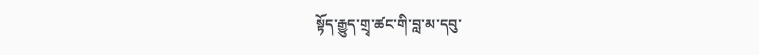སྟོད་རྒྱུད་གྲྭ་ཚང་གི་བླ་མ་དབུ་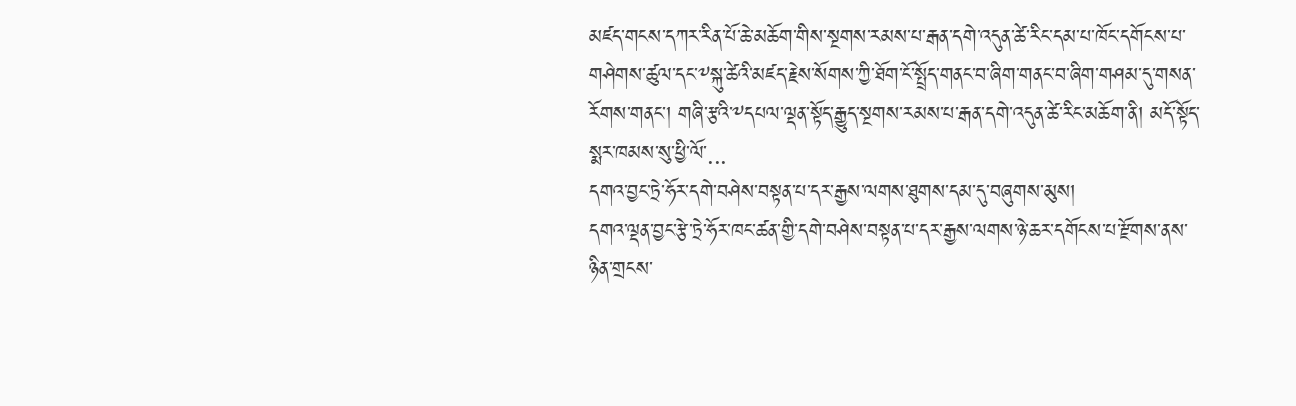མཛད་གངས་དཀར་རིན་པོ་ཆེ་མཆོག་གིས་སྔགས་རམས་པ་རྒན་དགེ་འདུན་ཚེ་རིང་དམ་པ་ཁོང་དགོངས་པ་གཤེགས་ཚུལ་དང་༸སྐུ་ཚེའི་མཛད་རྗེས་སོགས་ཀྱི་ཐོག་ངོ་སྤྲོད་གནང་བ་ཞིག་གནང་བ་ཞིག་གཤམ་དུ་གསན་རོགས་གནང་། གཞི་རྩའི་༸དཔལ་ལྡན་སྟོད་རྒྱུད་སྔགས་རམས་པ་རྒན་དགེ་འདུན་ཚེ་རིང་མཆོག་ནི། མདོ་སྟོད་སྨར་ཁམས་སུ་ཕྱི་ལོ་...
དགའ་བྱང་ཏྲེ་ཧོར་དགེ་བཤེས་བསྟན་པ་དར་རྒྱས་ལགས་ཐུགས་དམ་དུ་བཞུགས་མུས།
དགའ་ལྡན་བྱང་རྩེ་ཏྲེ་ཧོར་ཁང་ཚན་གྱི་དགེ་བཤེས་བསྟན་པ་དར་རྒྱས་ལགས་ཉེ་ཆར་དགོངས་པ་རྫོགས་ནས་ཉིན་གྲངས་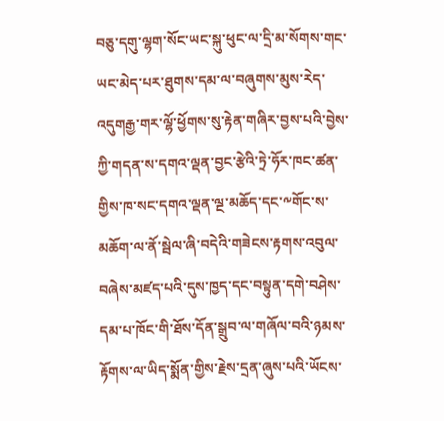བཅུ་དགུ་ལྷག་སོང་ཡང་སྐུ་ཕུང་ལ་དྲི་མ་སོགས་གང་ཡང་མེད་པར་ཐུགས་དམ་ལ་བཞུགས་མུས་རེད་འདུགརྒྱ་གར་ལྷོ་ཕྱོགས་སུ་རྟེན་གཞིར་བྱས་པའི་བྱེས་ཀྱི་གདན་ས་དགའ་ལྡན་བྱང་རྩེའི་ཏྲེ་ཧོར་ཁང་ཚན་གྱིས་ཁ་སང་དགའ་ལྡན་ལྔ་མཆོད་དང་༸གོང་ས་མཆོག་ལ་ནོ་སྦེལ་ཞི་བདེའི་གཟེངས་རྟགས་འབུལ་བཞེས་མཛད་པའི་དུས་ཁྱད་དང་བསྟུན་དགེ་བཤེས་དམ་པ་ཁོང་གི་ཐོས་དོན་སྒྲུབ་ལ་གཞོལ་བའི་ཉམས་རྟོགས་ལ་ཡིད་སྨོན་གྱིས་རྗེས་དྲན་ཞུས་པའི་ཡོངས་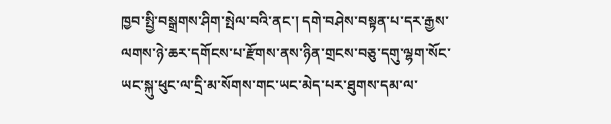ཁྱབ་སྤྱི་བསྒྲགས་ཤིག་སྤེལ་བའི་ནང་། དགེ་བཤེས་བསྟན་པ་དར་རྒྱས་ལགས་ཉེ་ཆར་དགོངས་པ་རྫོགས་ནས་ཉིན་གྲངས་བཅུ་དགུ་ལྷག་སོང་ཡང་སྐུ་ཕུང་ལ་དྲི་མ་སོགས་གང་ཡང་མེད་པར་ཐུགས་དམ་ལ་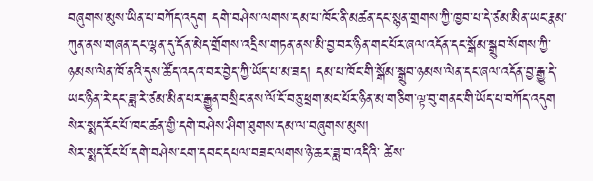བཞུགས་མུས་ཡིན་པ་བཀོད་འདུག དགེ་བཤེས་ལགས་དམ་པ་ཁོང་ནི་མཚན་དང་སྙན་གྲགས་ཀྱི་ཁྱབ་པ་དེ་ཙམ་མིན་ཡང་རྣམ་ཀུན་ནས་གཞན་དང་ལྷན་དུ་དོན་མེད་གྲོགས་འདྲིས་གཏན་ནས་མི་བྱ་བར་ཉིན་གང་པོར་ཞལ་འདོན་དང་སྒོམ་སྒྲུབ་སོགས་ཀྱི་ཉམས་ལེན་ཁོ་ནའི་དུས་ཚོད་འདའ་བར་བྱེད་ཀྱི་ཡོད་པ་མ་ཟད། དམ་པ་ཁོང་གི་སྒོམ་སྒྲུབ་ཉམས་ལེན་དང་ཞལ་འདོན་བྱ་རྒྱུ་དེ་ཡང་ཉིན་རེ་དང་ཟླ་རེ་ཙམ་མིན་པར་རྒྱུན་བསྲིང་ནས་ལོ་ངོ་བཅུ་ཕྲག་མང་པོར་ཉིན་མ་གཅིག་ལྟ་བུ་གནང་གི་ཡོད་པ་བཀོད་འདུག
སེར་སྨད་རོང་པོ་ཁང་ཚན་གྱི་དགེ་བཤེས་ཤིག་ཐུགས་དམ་ལ་བཞུགས་མུས།
སེར་སྨད་རོང་པོ་དགེ་བཤེས་ངག་དབང་དཔལ་བཟང་ལགས་ཉེ་ཆར་ཟླ་བ་འདིའི་ ཚེས་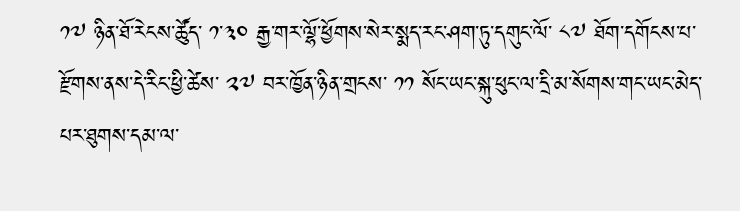༡༧ ཉིན་ཐོ་རེངས་ཚོུད་ ༡་༣༠ རྒྱ་གར་ལྷོ་ཕྱོགས་སེར་སྨད་རང་ཤག་ཏུ་དགུང་ལོ་ ༨༧ ཐོག་དགོངས་པ་རྫོགས་ནས་དེ་རིང་ཕྱི་ཚེས་ ༢༧ བར་ཁྱོན་ཉིན་གྲངས་ ༡༡ སོང་ཡང་སྐུ་ཕུང་ལ་དྲི་མ་སོགས་གང་ཡང་མེད་པར་ཐུགས་དམ་ལ་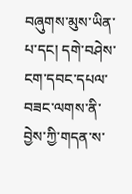བཞུགས་མུས་ཡིན་པ་དང། དགེ་བཤེས་ངག་དབང་དཔལ་བཟང་ལགས་ནི་བྱེས་ཀྱི་གདན་ས་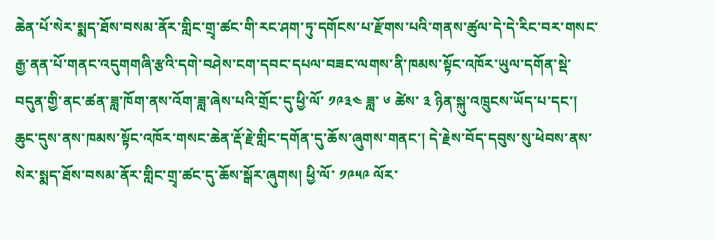ཆེན་པོ་སེར་སྨད་ཐོས་བསམ་ནོར་གླིང་གྲྭ་ཚང་གི་རང་ཤག་ཏུ་དགོངས་པ་རྫོགས་པའི་གནས་ཚུལ་དེ་དེ་རིང་བར་གསང་རྒྱ་ནན་པོ་གནང་འདུགགཞི་རྩའི་དགེ་བཤེས་ངག་དབང་དཔལ་བཟང་ལགས་ནི་ཁམས་སྟོང་འཁོར་ཡུལ་དགོན་སྡེ་བདུན་གྱི་ནང་ཚན་ཟླ་ཁོག་ནས་འོག་ཟླ་ཞེས་པའི་གྲོང་དུ་ཕྱི་ལོ་ ༡༩༣༤ ཟླ་ ༦ ཚེས་ ༣ ཉིན་སྐུ་འཁྲུངས་ཡོད་པ་དང་། ཆུང་དུས་ནས་ཁམས་སྟོང་འཁོར་གསང་ཆེན་རྡོ་རྗེ་གླིང་དགོན་དུ་ཆོས་ཞུགས་གནང་། དེ་རྗེས་བོད་དབུས་སུ་ཕེབས་ནས་སེར་སྨད་ཐོས་བསམ་ནོར་གླིང་གྲྭ་ཚང་དུ་ཆོས་སྒོར་ཞུགས། ཕྱི་ལོ་ ༡༩༥༩ ལོར་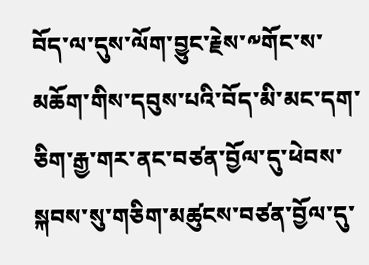བོད་ལ་དུས་ལོག་བྱུང་རྗེས་༸གོང་ས་མཆོག་གིས་དབུས་པའི་བོད་མི་མང་དག་ཅིག་རྒྱ་གར་ནང་བཙན་བྱོལ་དུ་ཕེབས་སྐབས་སུ་གཅིག་མཚུངས་བཙན་བྱོལ་དུ་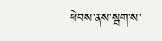ཕེབས་ནས་སྦག་ས་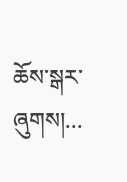ཆོས་སྒར་ཞུགས།...